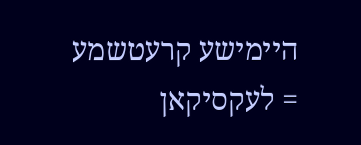היימישע קרעטשמע = לעקסיקאן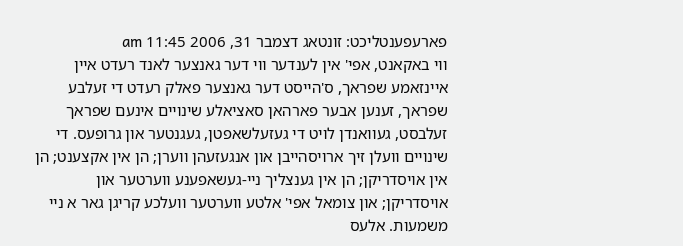פארעפענטליכט: זונטאג דצמבר 31, 2006 11:45 am
ווי באקאנט, אפי' אין לענדער ווי דער גאנצער לאנד רעדט איין איינזאמע שפראך, ס'הייסט דער גאנצער פאלק רעדט די זעלבע שפראך, זענען אבער פארהאן סאציאלע שינויים אינעם שפראך זעלבסט, געוואנדן לויט די געזעלשאפטן, געגנטער און גרופעס. די שינויים וועלן זיך ארויסהייבן און אנגעזעהן ווערן; הן אין אקצענט; הן אין אויסדריקן; הן אין גענצליך ניי-געשאפענע ווערטער און אויסדריקן; און צומאל אפי' אלטע ווערטער וועלכע קריגן גאר א ניי משמעות. אלעס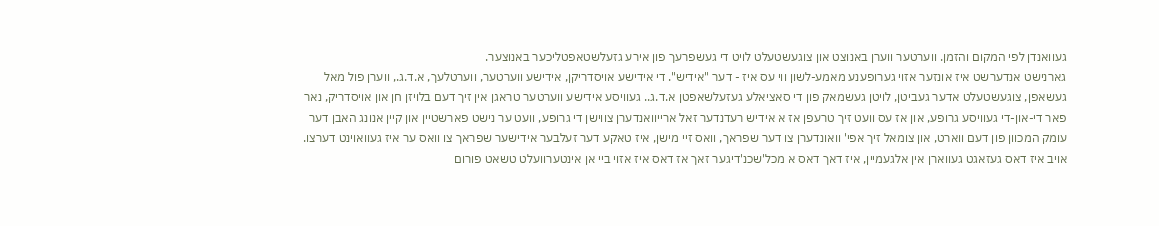געוואנדן לפי המקום והזמן. ווערטער ווערן באנוצט און צוגעשטעלט לויט די געשפרעך פון אירע גזעלשטאפטליכער באנוצער.
גארנישט אנדערשט איז אונזער אזוי גערופענע מאמע-לשון ווי עס איז - דער "אידיש". די אידישע אויסדריקן, אידישע ווערטער, ווערטלעך, א.ד.ג., ווערן פול מאל געשאפן, צוגעשטעלט אדער געביטן, לויטן געשמאק פון די סאציאלע געזעלשאפטן א.ד.ג.. געוויסע אידישע ווערטער טראגן אין זיך דעם בלויזן חן און אויסדריק, נאר פאר די-און-די געוויסע גרופע, און אז עס וועט זיך טרעפן אז א אידיש רעדנדער זאל ארייוואנדערן צווישן די גרופע, וועט ער נישט פארשטיין און קיין אנונג האבן דער עומק המכוון פון דעם ווארט, און צומאל זיך אפי' וואונדערן צו דער שפראך, וואס זיי מישן, איז טאקע דער זעלבער אידישער שפראך צו וואס ער איז געוואוינט דערצו.
אויב איז דאס געזאגט געווארן אין אלגעמיין, איז דאך דאס א מכל'שכנ'דיגער זאך אז דאס איז אזוי ביי אן אינטערוועלט טשאט פורום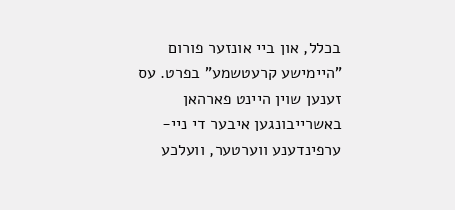בכלל, און ביי אונזער פורום "היימישע קרעטשמע" בפרט. עס זענען שוין היינט פארהאן באשרייבונגען איבער די ניי-ערפינדענע ווערטער, וועלכע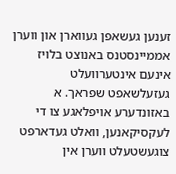זענען געשאפן געווארן און ווערן אממיינסטנס באנוצט בלויז אינעם אינטערוועלט געזעלשאפט שפראך. א באזונדערע אויפלאגע צו די לעקסיקאנען, וואלט געדארפט צוגעשטעלט ווערן אין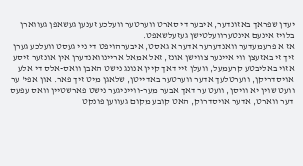יעדן שפראך באזונדער, איבער די סארט ווערטער וועלכע זענען געשאפן געווארן בלויז אינעם אינטערוועלטישן געזעלשאפט.
אז א פרעמעדער וואנדערער אדער א גאסט, איבערהויפט די ניי געסט וועלכע גערן זיך זי באזעצן ווי איינער צווישן אונז, זאל אמאל אריינוואנדערן אין אונזער זיסע אזוי באליבטע קרעמעל, וועלן זיי דאך קיין אנונג נישט האבן וואס-אלס די אלע אויסדריקן, ווערטלעך אדער ווערטער באדייטן, שלאגן מיט זיך פאר. און אפי' ער וועט שוין יא וויסן, וועט ער דאך אבער מער-ווייניגער נישט פארשטיין וואס עפעס דער ווארט, אדער אויסדרוק, האט קובע מקום געווען פונקט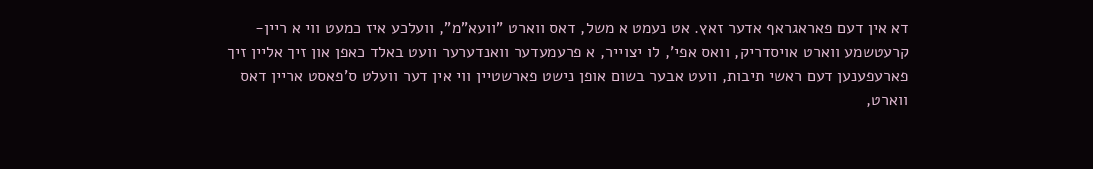דא אין דעם פאראגראף אדער זאץ. אט נעמט א משל, דאס ווארט "וועא"מ", וועלכע איז כמעט ווי א ריין-קרעטשמע ווארט אויסדריק, וואס אפי', לו יצוייר, א פרעמעדער וואנדערער וועט באלד כאפן און זיך אליין זיך פארעפענען דעם ראשי תיבות, וועט אבער בשום אופן נישט פארשטיין ווי אין דער וועלט ס'פאסט אריין דאס ווארט,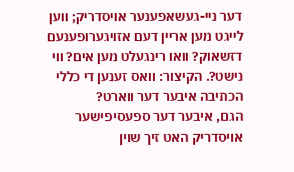דער ניי-געשאפענער אויסדריק; ווען לייגט מען אריין דעם אזויגערופענעם דזשאוק? וואו רינגעלט מען אים? ווי נישט?. הקיצור: וואס זענען די כללי הכתיבה איבער דער ווארט?
הגם, איבער דער ספעסיפישער אויסדריק האט זיך שוין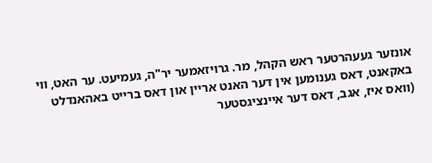אונזער געעהרטער ראש הקהל, מר. גרויזאמער יר"ה, געמיעט. ער האט, ווי באקאנט, דאס גענומען אין דער האנט אריין און דאס ברייט באהאנדלט (וואס איז, אגב, דאס דער איינציגסטער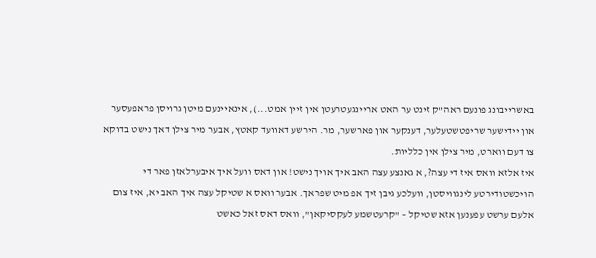באשרייבונג פונעם ראה"ק זינט ער האט אריינגעטרעטן אין זיין אמט...), אינאיינעם מיטן גרויסן פראפעסער און יידישער שריפטשטעלער, דענקער און פארשער, מר. הירשע דאוועד קאטץ, אבער מיר צילן דאך נישט בדוקא צו דעם ווארט, מיר צילן אין כלליות.
איז אלזא וואס איז די עצה?, א גאנצע עצה האב איך אויך נישט! און דאס וועל איך איבערלאזן פאר די הויכשטודירטע לינגוויסטן, וועלכע גיבן זיך אפ מיט שפראך. אבער וואס א שטיקל עצה איך האב יא, איז צום אלעם ערשט עפענען אזא שטיקל – "קרעטשמע לעקסיקאן", וואס דאס זאל כאשט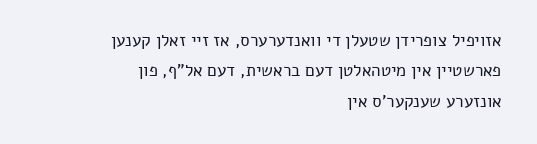אזויפיל צופרידן שטעלן די וואנדערערס, אז זיי זאלן קענען פארשטיין אין מיטהאלטן דעם בראשית, דעם אל"ף, פון אונזערע שענקער'ס אין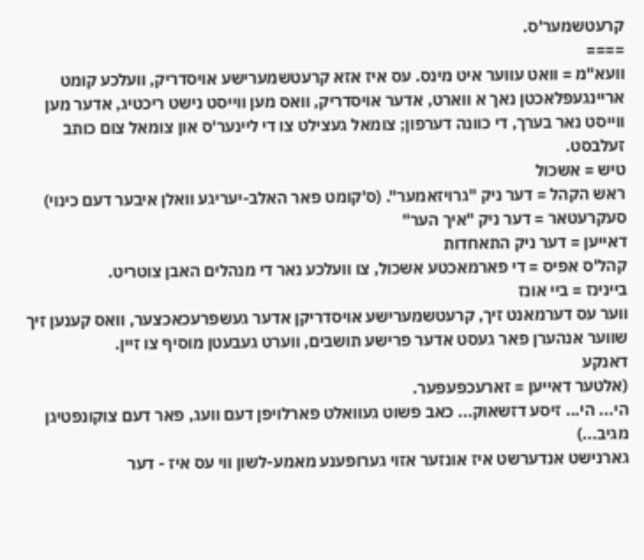קרעטשמער'ס.
====
וועא"מ = וואט עווער איט מינס. עס איז אזא קרעטשמערישע אויסדריק, וועלכע קומט אריינגעפלאכטן נאך א ווארט, אדער אויסדריק, וואס מען ווייסט נישט ריכטיג, אדער מען ווייסט נאר בערך, די כוונה דערפון; צומאל געצילט צו די ליינער'ס און צומאל צום כותב זעלבסט.
טיש = אשכול
ראש הקהל = דער ניק "גרויזאמער". (ס'קומט פאר האלב-יעריגע וואלן איבער דעם כינוי)
סעקרעטאר = דער ניק "איך הער"
דאייען = דער ניק התאחדות
קהל'ס אפיס = די פארמאכטע אשכול, צו וועלכע נאר די מנהלים האבן צוטריט.
ביינינז = ביי אונז
ווער עס דערמאנט זיך, קרעטשמערישע אויסדריקן אדער געשפרעכאכצער, וואס קענען זיך שווער אנהערן פאר געסט אדער פרישע תושבים, ווערט געבעטן מוסיף צו זיין.
דאנקע
(אלטער דאייען = זארעכפעפער.
הי... הי... זיסע דזשאוק... כאב פשוט געוואלט פארלויפן דעם וועג, פאר דעם צוקונפטיגן מגיב...)
גארנישט אנדערשט איז אונזער אזוי גערופענע מאמע-לשון ווי עס איז - דער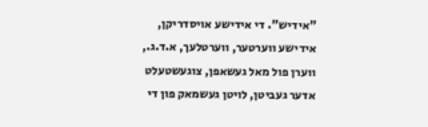"אידיש". די אידישע אויסדריקן, אידישע ווערטער, ווערטלעך, א.ד.ג., ווערן פול מאל געשאפן, צוגעשטעלט אדער געביטן, לויטן געשמאק פון די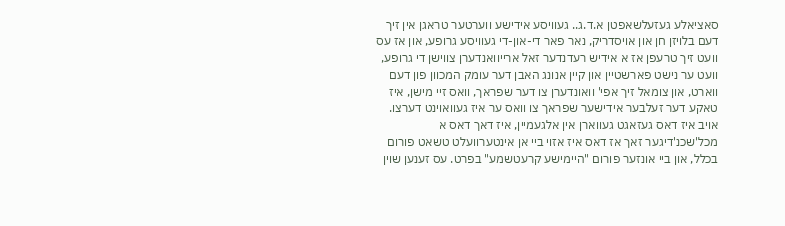סאציאלע געזעלשאפטן א.ד.ג.. געוויסע אידישע ווערטער טראגן אין זיך דעם בלויזן חן און אויסדריק, נאר פאר די-און-די געוויסע גרופע, און אז עס וועט זיך טרעפן אז א אידיש רעדנדער זאל ארייוואנדערן צווישן די גרופע, וועט ער נישט פארשטיין און קיין אנונג האבן דער עומק המכוון פון דעם ווארט, און צומאל זיך אפי' וואונדערן צו דער שפראך, וואס זיי מישן, איז טאקע דער זעלבער אידישער שפראך צו וואס ער איז געוואוינט דערצו.
אויב איז דאס געזאגט געווארן אין אלגעמיין, איז דאך דאס א מכל'שכנ'דיגער זאך אז דאס איז אזוי ביי אן אינטערוועלט טשאט פורום בכלל, און ביי אונזער פורום "היימישע קרעטשמע" בפרט. עס זענען שוין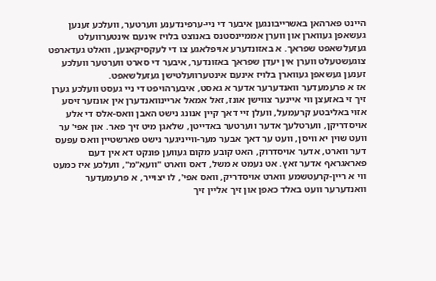היינט פארהאן באשרייבונגען איבער די ניי-ערפינדענע ווערטער, וועלכע זענען געשאפן געווארן און ווערן אממיינסטנס באנוצט בלויז אינעם אינטערוועלט געזעלשאפט שפראך. א באזונדערע אויפלאגע צו די לעקסיקאנען, וואלט געדארפט צוגעשטעלט ווערן אין יעדן שפראך באזונדער, איבער די סארט ווערטער וועלכע זענען געשאפן געווארן בלויז אינעם אינטערוועלטישן געזעלשאפט.
אז א פרעמעדער וואנדערער אדער א גאסט, איבערהויפט די ניי געסט וועלכע גערן זיך זי באזעצן ווי איינער צווישן אונז, זאל אמאל אריינוואנדערן אין אונזער זיסע אזוי באליבטע קרעמעל, וועלן זיי דאך קיין אנונג נישט האבן וואס-אלס די אלע אויסדריקן, ווערטלעך אדער ווערטער באדייטן, שלאגן מיט זיך פאר. און אפי' ער וועט שוין יא וויסן, וועט ער דאך אבער מער-ווייניגער נישט פארשטיין וואס עפעס דער ווארט, אדער אויסדרוק, האט קובע מקום געווען פונקט דא אין דעם פאראגראף אדער זאץ. אט נעמט א משל, דאס ווארט "וועא"מ", וועלכע איז כמעט ווי א ריין-קרעטשמע ווארט אויסדריק, וואס אפי', לו יצוייר, א פרעמעדער וואנדערער וועט באלד כאפן און זיך אליין זיך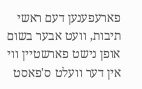פארעפענען דעם ראשי תיבות, וועט אבער בשום אופן נישט פארשטיין ווי אין דער וועלט ס'פאסט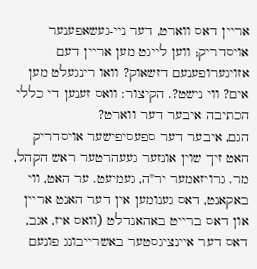אריין דאס ווארט, דער ניי-געשאפענער אויסדריק; ווען לייגט מען אריין דעם אזויגערופענעם דזשאוק? וואו רינגעלט מען אים? ווי נישט?. הקיצור: וואס זענען די כללי הכתיבה איבער דער ווארט?
הגם, איבער דער ספעסיפישער אויסדריק האט זיך שוין אונזער געעהרטער ראש הקהל, מר. גרויזאמער יר"ה, געמיעט. ער האט, ווי באקאנט, דאס גענומען אין דער האנט אריין און דאס ברייט באהאנדלט (וואס איז, אגב, דאס דער איינציגסטער באשרייבונג פונעם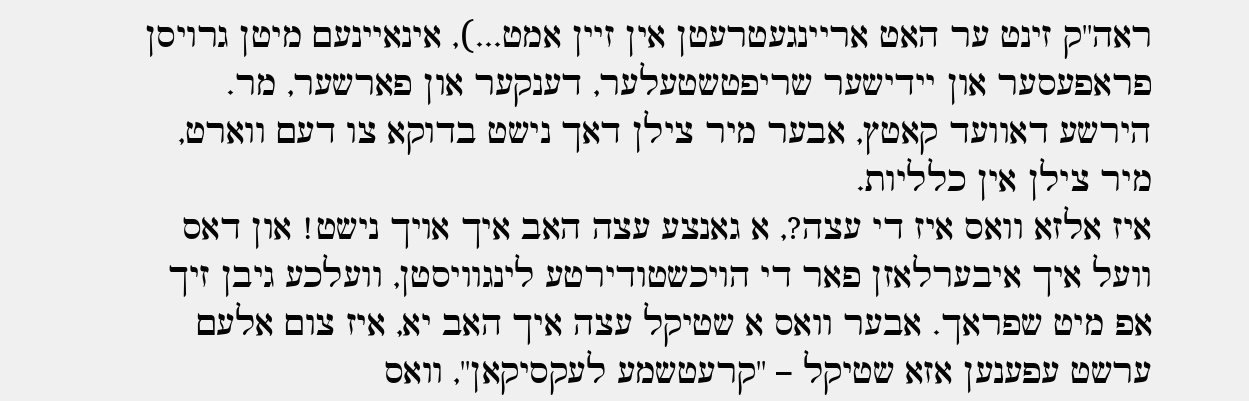ראה"ק זינט ער האט אריינגעטרעטן אין זיין אמט...), אינאיינעם מיטן גרויסן פראפעסער און יידישער שריפטשטעלער, דענקער און פארשער, מר. הירשע דאוועד קאטץ, אבער מיר צילן דאך נישט בדוקא צו דעם ווארט, מיר צילן אין כלליות.
איז אלזא וואס איז די עצה?, א גאנצע עצה האב איך אויך נישט! און דאס וועל איך איבערלאזן פאר די הויכשטודירטע לינגוויסטן, וועלכע גיבן זיך אפ מיט שפראך. אבער וואס א שטיקל עצה איך האב יא, איז צום אלעם ערשט עפענען אזא שטיקל – "קרעטשמע לעקסיקאן", וואס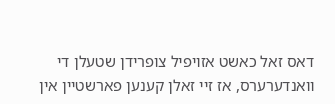דאס זאל כאשט אזויפיל צופרידן שטעלן די וואנדערערס, אז זיי זאלן קענען פארשטיין אין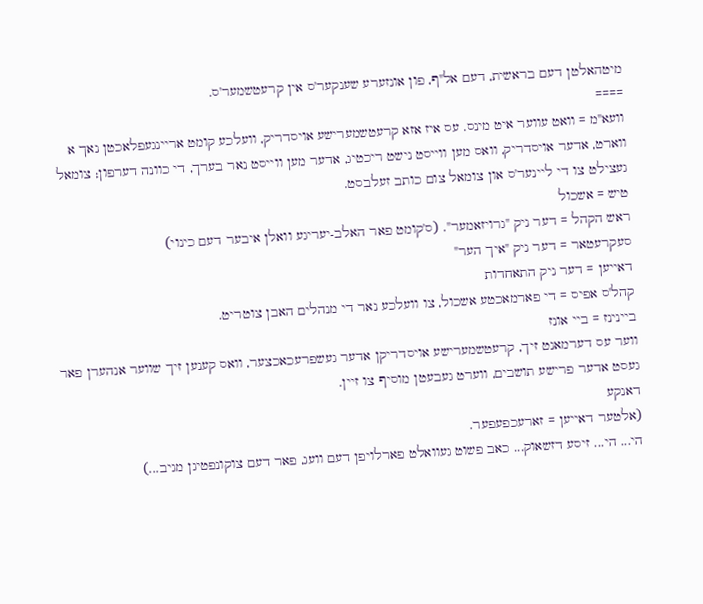מיטהאלטן דעם בראשית, דעם אל"ף, פון אונזערע שענקער'ס אין קרעטשמער'ס.
====
וועא"מ = וואט עווער איט מינס. עס איז אזא קרעטשמערישע אויסדריק, וועלכע קומט אריינגעפלאכטן נאך א ווארט, אדער אויסדריק, וואס מען ווייסט נישט ריכטיג, אדער מען ווייסט נאר בערך, די כוונה דערפון; צומאל געצילט צו די ליינער'ס און צומאל צום כותב זעלבסט.
טיש = אשכול
ראש הקהל = דער ניק "גרויזאמער". (ס'קומט פאר האלב-יעריגע וואלן איבער דעם כינוי)
סעקרעטאר = דער ניק "איך הער"
דאייען = דער ניק התאחדות
קהל'ס אפיס = די פארמאכטע אשכול, צו וועלכע נאר די מנהלים האבן צוטריט.
ביינינז = ביי אונז
ווער עס דערמאנט זיך, קרעטשמערישע אויסדריקן אדער געשפרעכאכצער, וואס קענען זיך שווער אנהערן פאר געסט אדער פרישע תושבים, ווערט געבעטן מוסיף צו זיין.
דאנקע
(אלטער דאייען = זארעכפעפער.
הי... הי... זיסע דזשאוק... כאב פשוט געוואלט פארלויפן דעם וועג, פאר דעם צוקונפטיגן מגיב...)